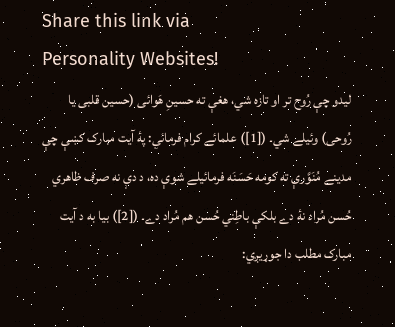Share this link via
Personality Websites!
ليدو چې رُوح تر او تازه شي، هغې ته حسينِ هَوائی (حسين قلبی يا رُوحی) وئيلے شي۔ ([1]) علمائے کرام فرمائي: پۀ آيت مبارک کښې چې مدينے مُنَوَّرې ته کومه حَسَنَه فرمائيلے شوې ده، د دې نه صرف ظاهري حُسن مُراد نۀ دے بلکې باطِني حُسن هم مُراد دے۔ ([2]) بيا به د آيت مبارک مطلب دا جوړيږي: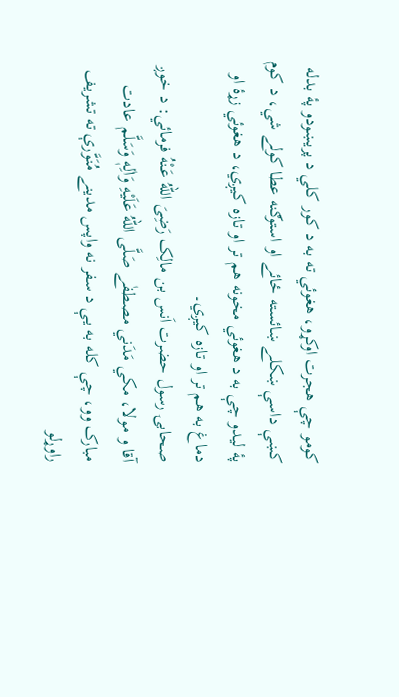کومو چې هجرت اوکړو، هغوئي ته به د کور کلي د پريښودو پۀ بدله کښې داسې ښکلے ښائسته ځائے او استوګنه عطا کولے شي، د کوم پۀ ليدو چې به د هغوئي مخونه هم تر او تازه کيږي، د هغوئي زړۀ او دماغ به هم تر او تازه کيږي۔
صحابۍ رسول حضرت اَنس بن مالِک رَضِىَ اللهُ عَـنْهُ فرمائي: د خوږ آقا و مولا، مکي مَدَني مصطفٰے صَلَّى اللهُ عَلَيْهِ وَاٰلِهٖ وَسَلَّم عادت مبارک وو، چې کله به يـې د سفر نه واپس مدينے مُنَوَّرې ته تشريف راوړلو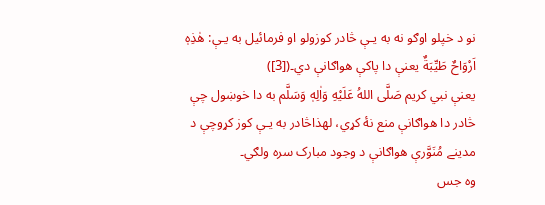نو د خپلو اوګو نه به يـې څادر کوزولو او فرمائيل به يـې: هٰذِهٖ اَرْوَاحٌ طَيِّبَةٌ يعنې دا پاکې هواګانې دي۔([3])
يعنې نبي کريم صَلَّى اللهُ عَلَيْهِ وَاٰلِهٖ وَسَلَّم به دا خوښول چې څادر دا هواګانې منع نۀ کړي، لهذاڅادر به يـې کوز کړوچې د مدينے مُنَوَّرې هواګانې د وجود مبارک سره ولګي۔
وہ جس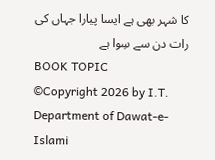کا شہر بھی ہے ایسا پیارا جہاں کی رات دن سے سِوا ہے
BOOK TOPIC
©Copyright 2026 by I.T. Department of Dawat-e-Islami